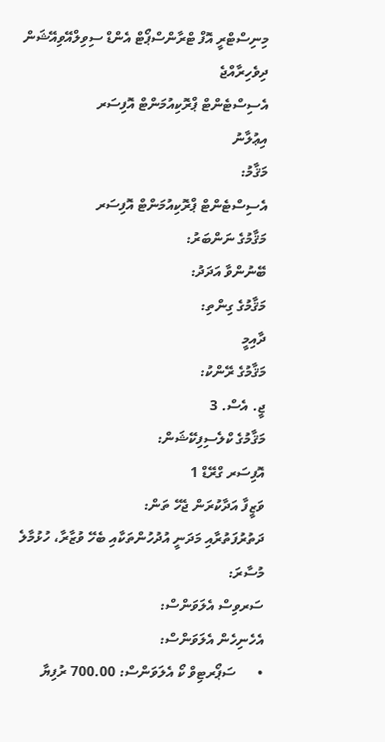މިނިސްޓްރީ އޮފް ޓްރާންސްޕޯޓް އެންޑް ސިވިލްއޭވިއޭޝަން
ދިވެހިރާއްޖެ
އެސިސްޓެންޓް ޕްރޮކިއުމަންޓް އޮފިސަރ
އިޢުލާނު
މަޤާމު:
އެސިސްޓެންޓް ޕްރޮކިއުމަންޓް އޮފިސަރ
މަޤާމުގެ ނަންބަރު:
ބޭނުންވާ އަދަދު:
މަޤާމުގެ ގިންތި:
ދާއިމީ
މަޤާމުގެ ރޭންކު:
ޖީ. އެސް. 3
މަޤާމުގެ ކްލެސިފިކޭޝަން:
އޮފިސަރ ގްރޭޑް 1
ވަޒީފާ އަދާކުރަން ޖެހޭ ތަން:
ދަތުރުފަތުރާއި މަދަނީ އުދުހުންތަކާއި ބެހޭ ވުޒާރާ، ހުޅުމާލެ
މުސާރަ:
ސަރވިސް އެލަވަންސް:
އެހެނިހެން އެލަވަންސް:
•      ސަޕޯރޓިވް ކޯ އެލަވަންސް: 700.00 ރުފިޔާ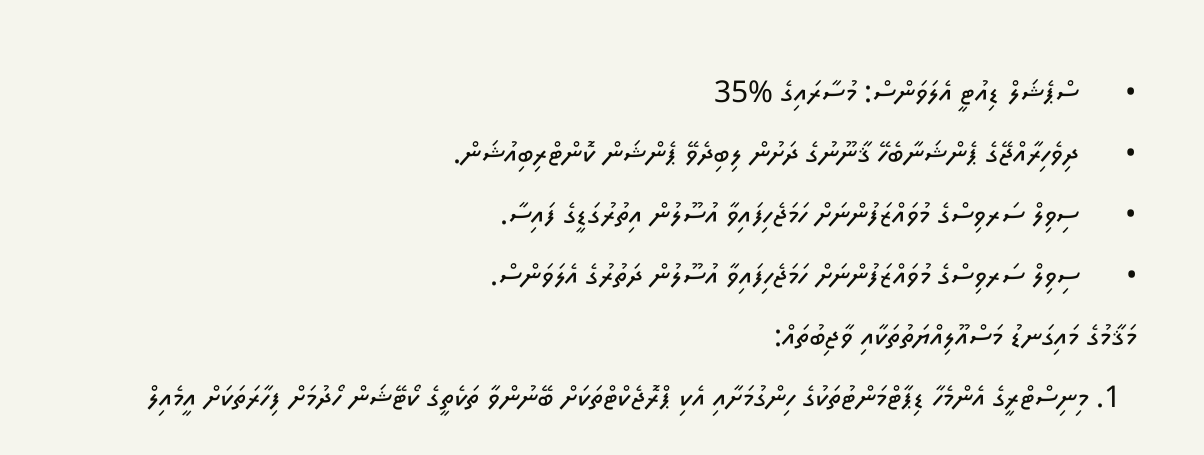•      ސްޕެޝަލް ޑިއުޓީ އެލަވަންސް: މުސާރައިގެ %35
•      ދިވެހިރާއްޖޭގެ ޕެންޝަނާބެހޭ ޤާނޫނުގެ ދަށުން ލިބިދެވޭ ޕެންޝަން ކޮންޓްރިބިއުޝަން.
•      ސިވިލް ސަރވިސްގެ މުވައްޒަފުންނަށް ހަމަޖެހިފައިވާ އުސޫލުން އިތުރުގަޑީގެ ފައިސާ.
•      ސިވިލް ސަރވިސްގެ މުވައްޒަފުންނަށް ހަމަޖެހިފައިވާ އުސޫލުން ދަތުރުގެ އެލަވަންސް.
މަޤާމުގެ މައިގަނޑު މަސްއޫލިއްޔަތުތަކާއި ވާޖިބުތައް:
  1. މިނިސްޓްރީގެ އެންމެހާ ޑިޕާޓްމަންޓުތަކުގެ ހިންގުމަށާއި އެކި ޕްރޮޖެކްޓްތަކަށް ބޭނުންވާ ތަކެތީގެ ކޯޓޭޝަން ހޯދުމަށް ފިހާރަތަކަށް އީމެއިލް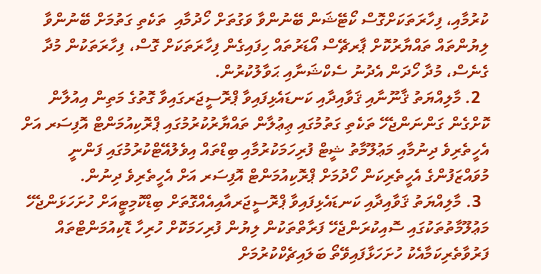ކުރުމާއި، ފިހާރަތަކަށްގޮސް ކޯޓޭޝަން ބޭނުންވާ ވަގުތަށް ހޯދުމާއި  ތަކެތި ގަތުމަށް ބޭނުންވާ ލިޔުންތައް ތައްޔާރުކޮށް ޕާރޗޭސް އޯޑަރުތައް ހިފައިގެން ފިހާރަތަކަށް ގޮސް، ފިހާރަތަކުން މުދާ ގެނެސް، މުދާ ހޯދަން އެދުނު ސެކްޝަނާއި ޙަވާލުކުރުން.
  2. މާލިއްޔަތު ޤާނޫނާއި ޤަވާއިދާއި ކަނޑައެޅިފައިވާ ޕްރޮސީޖަރގައިވާ ގޮތުގެ މަތިން އިއުލާން ކޮށްގެން ގަންނަންޖެހޭ ތަކެތި ގަތުމުގައި ޢިޢުލާން ތައްޔާރުކުރުމުގައި ޕްރޮކިއުމަންޓް އޮފިސަރ އަށް އެހީތެރިވެ ދިނުމާއި މަޢުލޫމާތު ޝީޓް ފުރިހަމަކުރުމާއި ބިޑްތައް އިވެލުއޭޓްކުރުމުގައި ފަންނީ މުވައްޒަފުންގެ އެހީތެރިކަން ހޯދުމަށް ޕްރޮކިއުމަންޓް އޮފިސަރ އަށް އެހީތެރިވެ ދިނުން.
  3. މާލިއްޔަތު ޤަވާއިދާއި ކަނޑައެޅިފައިވާ ޕްރޮސީޖަރއާއިއެއްގޮތަށް ބިޑްކޮމިޓީއަށް ހުށަހަޅަންޖެހޭ މަޢުލޫމާތުތަކުގައި ސޮއިކުރަންޖެހޭ ފަރާތްތަކުން ލިޔުން ފުރިހަމަކޮށް ހުރިހާ ޑޮކިއުމަންޓްތައް ފަރުވާތެރިކަމާއެކު ހުށަހަޅާފައިވޭތޯ ބަލައިޗެކްކުރުމަށް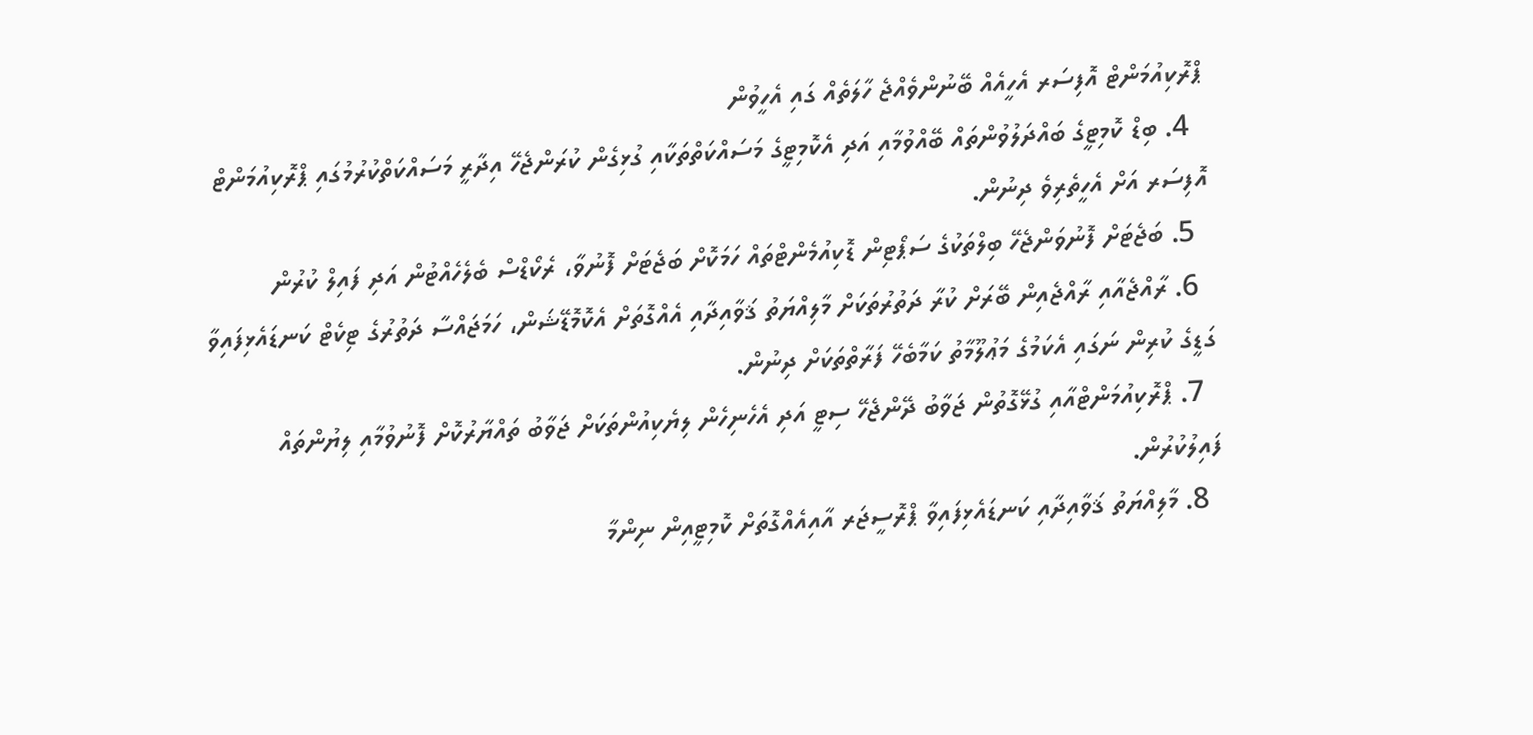ޕްރޮކިއުމަންޓް އޮފިސަރ އެހީއެއް ބޭނުންވެއްޖެ ހާލަތެއް ގައި އެހީވުން
  4. ބިޑް ކޮމިޓީގެ ބައްދަލުވުންތައް ބޭއްވުމާއި އަދި އެކޮމިޓީގެ މަސައްކަތްތަކާއި ގުޅިގެން ކުރަންޖެހޭ އިދާރީ މަސައްކަތްކުރުމުގައި ޕްރޮކިއުމަންޓް އޮފިސަރ އަށް އެހީތެރިވެ ދިނުން.
  5. ބަޖެޓަށް ފޮނުވަންޖެހޭ ބިލްތަކުގެ ސަޕޯޓިން ޑޮކިއުމެންޓްތައް ހަމަކޮށް ބަޖެޓަށް ފޮނުވާ، ރެކޯޑްސް ބެލެހެއްޓުން އަދި ފައިލް ކުރުން
  6. ރާއްޖެއާއި ރާއްޖެއިން ބޭރަށް ކުރާ ދަތުރުތަކަށް މާލިއްޔަތު ޤަވާއިދާއި އެއްގޮތަށް އެކޮމޮޑޭޝަން، ހަމަޖައްސާ ދަތުރުގެ ޓިކެޓް ކަނޑައެޅިފައިވާ ގަޑީގެ ކުރިން ނަގައި އެކަމުގެ މަޢުލޫމާތު ކަމާބެހޭ ފަރާތްތަކަށް ދިނުން.
  7. ޕްރޮކިއުމަންޓްއާއި ގުޅޭގޮތުން ޖަވާބު ދޭންޖެހޭ ސިޓީ އަދި އެހެނިހެން ލިޔެކިއުންތަކަށް ޖަވާބު ތައްޔާރުކޮށް ފޮނުވުމާއި ލިޔުންތައް ފައިލުކުރުން.
  8. މާލިއްޔަތު ޤަވާއިދާއި ކަނޑައެޅިފައިވާ ޕްރޮސީޖަރ އާއިއެއްގޮތަށް ކޮމިޓީއިން ނިންމާ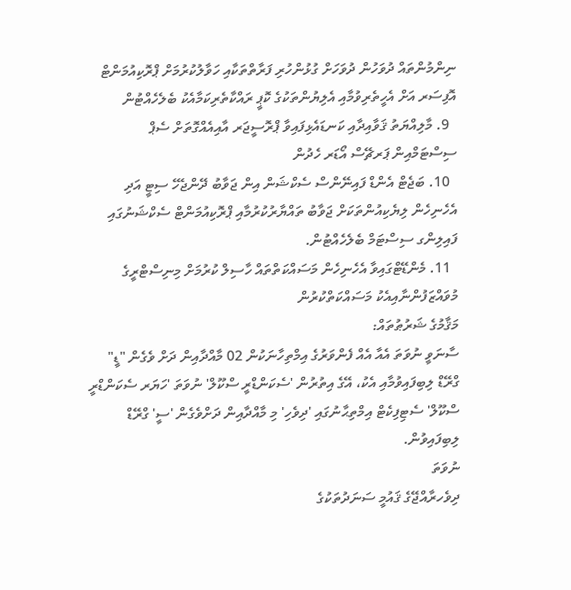ނިންމުންތައް ދުވަހުން ދުވަހަށް ގުޅުންހުރި ފަރާތްތަކާއި ހަވާލުކުރުމަށް ޕްރޮކިއުމަންޓް އޮފިސަރ އަށް އެހީތެރިވުމާއި އެލިޔުންތަކުގެ ކޮޕީ ރައްކާތެރިކަމާއެކު ބެލެހެއްޓުން
  9. މާލިއްޔަތު ޤަވާއިދާއި ކަނޑައެޅިފައިވާ ޕްރޮސީޖަރ އާއިއެއްގޮތަށް ސެޕް ސިސްޓަމްއިން ޕަރޗޭސް އޯޑަރ ހެދުން
  10. ބަޖެޓް އެންޑް ފައިނޭންސް ސެކްޝަން އިން ޖަވާބު ދޭންޖެހޭ ސިޓީ އަދި އެހެނިހެން ލިޔެކިއުންތަކަށް ޖަވާބު ތައްޔާރުކުރުމާއި ޕްރޮކިއުމަންޓް ސެކްޝަނުގައި ފައިލިންގ ސިސްޓަމް ބެލެހެއްޓުން.
  11. މެންޑޭޓްގައިވާ އެހެނިހެން މަސައްކަތްތައް ހާސިލް ކުރުމަށް މިނިސްޓްރީގެ މުވައްޒަފުންނާއިއެކު މަސައްކަތްކުރުން
މަޤާމުގެ ޝަރުޠުތައް:
ސާނަވީ ނުވަތަ އެއާ އެއް ފެންވަރުގެ އިމްތިހާނަކުން 02 މާއްދާއިން ދަށް ވެގެން "ޑީ" ގްރޭޑް ލިބިފައިވުމާއި އެކު، އޭގެ އިތުރުން 'ސެކަންޑްރީ ސްކޫލް' ނުވަތަ 'ހަޔަރ ސެކަންޑްރީ ސްކޫލް' ސެޓިފިކެޓް އިމްތިޙާނުގައި 'ދިވެހި' މި މާއްދާއިން ދަށްވެގެން 'ސީ' ގްރޭޑް ލިބިފައިވުން.
ނުވަތަ
ދިވެހރާއްޖޭގެ ޤައުމީ ސަނަދުތަކުގެ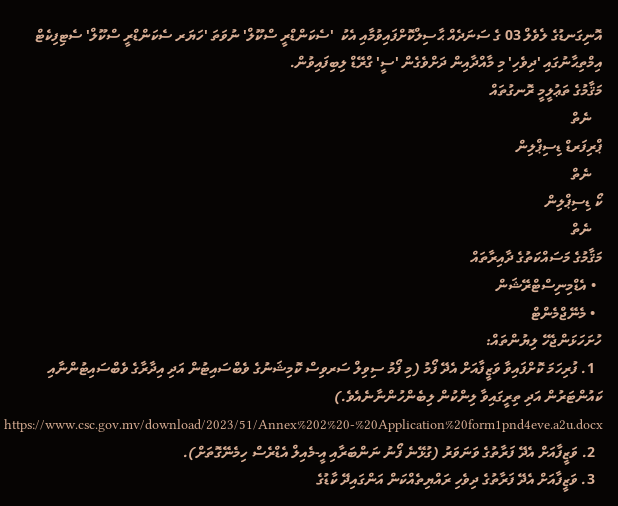އޮނިގަނޑުގެ ލެވެލް 03 ގެ ސަނަދެއް ޙާސިލްކޮށްފައިވުމާއި އެކު  'ސެކަންޑްރީ ސްކޫލް' ނުވަތަ 'ހަޔަރ ސެކަންޑްރީ ސްކޫލް' ސެޓިފިކެޓް އިމްތިޙާނުގައި 'ދިވެހި' މި މާއްދާއިން ދަށްވެގެން 'ސީ' ގްރޭޑް ލިބިފައިވުން.
މަޤާމުގެ ތަޢުލީމީ ރޮނގުތައް
   ނެތް
ޕްރިފަރޑް ޑިސިޕްލިން
   ނެތް
ކޯ ޑިސިޕްލިން
   ނެތް
މަޤާމުގެ މަސައްކަތުގެ ދާއިރާތައް
  • އެޑްމިނިސްޓްރޭޝަން
  • މެނޭޖްމެންޓް
ހުށަހަޅަންޖެހޭ ލިޔުންތައް:
  1. ފުރިހަމަ ކޮށްފައިވާ ވަޒީފާއަށް އެދޭ ފޯމު (މި ފޯމު ސިވިލް ސަރވިސް ކޮމިޝަނުގެ ވެބްސައިޓުން އަދި އިދާރާގެ ވެބްސައިޓުންނާއި ކައުންޓަރުން އަދި ތިރީގައިވާ ލިންކުން ލިބެންހުންނާނެއެވެ.)  https://www.csc.gov.mv/download/2023/51/Annex%202%20-%20Application%20form1pnd4eve.a2u.docx
  2. ވަޒީފާއަށް އެދޭ ފަރާތުގެ ވަނަވަރު (ގުޅޭނެ ފޯނު ނަންބަރާއި އީ-މެއިލް އެޑްރެސް ހިމެނޭގޮތަށް).
  3. ވަޒީފާއަށް އެދޭ ފަރާތުގެ ދިވެހި ރައްޔިތެއްކަން އަންގައިދޭ ކާޑުގެ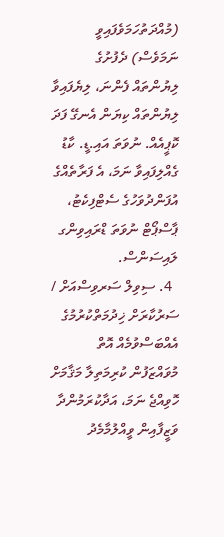(މުއްދަތުހަމަވެފައިވީ ނަމަވެސް) ދެފުށުގެ ލިޔުންތައް ފެންނަ، ލިޔެފައިވާ ލިޔުންތައް ކިޔަން އެނގޭ ފަދަ ކޮޕީއެއް. ނުވަތަ އައި.ޑީ. ކާޑު ގެއްލިފައިވާ ނަމަ، އެ ފަރާތެއްގެ އުފަންދުވަހުގެ ސެޓްފިކެޓު، ޕާސްޕޯޓް ނުވަތަ ޑްރައިވިންގ ލައިސަންސް.
  4. ސިވިލް ސަރވިސްއަށް / ސަރުކާރަށް ޚިދުމަތްކުރުމުގެ އެއްބަސްވުމެއް އޮތް މުވައްޒަފުން ކުރިމަތިލާ މަޤާމަށް ހޮވިއްޖެ ނަމަ، އަދާކުރަމުންދާ ވަޒީފާއިން ވީއްލުމާމެދު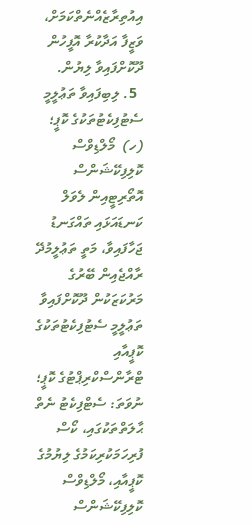އިއުތިރާޒެއްނެތްކަމަށް، ވަޒީފާ އަދާކުރާ އޮފީހުން ދޫކޮށްފައިވާ ލިޔުން.
  5. ލިބިފައިވާ ތަޢުލީމީ ސެޓުފިކެޓުތަކުގެ ކޮޕީ؛
(ހ)  މޯލްޑިވްސް ކޮލިފިކޭޝަންސް އޮތޯރިޓީއިން ލެވަލް ކަނޑައަޅައި ތައްގަނޑު ޖަހާފައިވާ، މަތީ ތަޢުލީމުދޭ ރާއްޖެއިން ބޭރުގެ މަރުކަޒަކުން ދޫކޮށްފައިވާ ތަޢުލީމީ ސެޓުފިކެޓުތަކުގެ ކޮޕީއާއި ޓްރާންސްކްރިޕްޓުގެ ކޮޕީ؛ ނުވަތަ: ސެޓްފިކެޓު ނެތް ޙާލަތްތަކުގައި، ކޯސް ފުރިހަމަކުރިކަމުގެ ލިޔުމުގެ ކޮޕީއާއި، މޯލްޑިވްސް ކޮލިފިކޭޝަންސް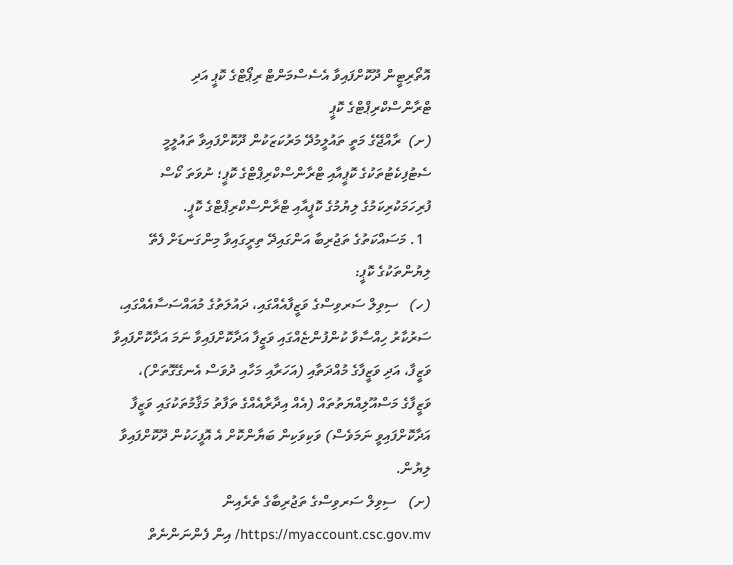އޮތޯރިޓީން ދޫކޮށްފައިވާ އެސެސްމަންޓް ރިޕޯޓްގެ ކޮޕީ އަދި ޓްރާންސްކްރިޕްޓްގެ ކޮޕީ
(ށ)  ރާއްޖޭގެ މަތީ ތައުލީމުދޭ މަރުކަޒަކުން ދޫކޮށްފައިވާ ތައުލީމީ ސެޓުފިކެޓުތަކުގެ ކޮޕީއާއި ޓްރާންސްކްރިޕްޓްގެ ކޮޕީ؛ ނުވަތަ ކޯސް ފުރިހަމަކުރިކަމުގެ ލިޔުމުގެ ކޮޕީއާއި ޓްރާންސްކްރިޕްޓްގެ ކޮޕީ.
  1. މަސައްކަތުގެ ތަޖުރިބާ އަންގައިދޭ ތިރީގައިވާ މިންގަނޑަށް ފެތޭ ލިޔުންތަކުގެ ކޮޕީ:
(ހ)   ސިވިލް ސަރވިސްގެ ވަޒީފާއެއްގައި، ދައުލަތުގެ މުއައްސަސާއެއްގައި، ސަރުކާރު ހިއްސާވާ ކުންފުންޏެއްގައި ވަޒީފާ އަދާކޮށްފައިވާ ނަމަ އަދާކޮށްފައިވާ ވަޒީފާ، އަދި ވަޒީފާގެ މުއްދަތާއި (އަހަރާއި މަހާއި ދުވަސް އެނގޭގޮތަށް)، ވަޒީފާގެ މަސްއޫލިއްޔަތުތައް (އެއް އިދާރާއެއްގެ ތަފާތު މަޤާމުތަކުގައި ވަޒީފާ އަދާކޮށްފައިވީ ނަމަވެސް) ވަކިވަކިން ބަޔާންކޮށް އެ އޮފީހަކުން ދޫކޮށްފައިވާ ލިޔުން.
(ށ)   ސިވިލް ސަރވިސްގެ ތަޖުރިބާގެ ތެރެއިން https://myaccount.csc.gov.mv/ އިން ފެންނަންނެތް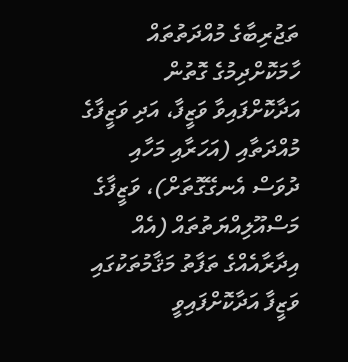ތަޖުރިބާގެ މުއްދަތުތައް ހާމަކޮށްދިމުގެ ގޮތުން އަދާކޮށްފައިވާ ވަޒީފާ، އަދި ވަޒީފާގެ މުއްދަތާއި (އަހަރާއި މަހާއި ދުވަސް އެނގޭގޮތަށް)، ވަޒީފާގެ މަސްއޫލިއްޔަތުތައް (އެއް އިދާރާއެއްގެ ތަފާތު މަޤާމުތަކުގައި ވަޒީފާ އަދާކޮށްފައިވީ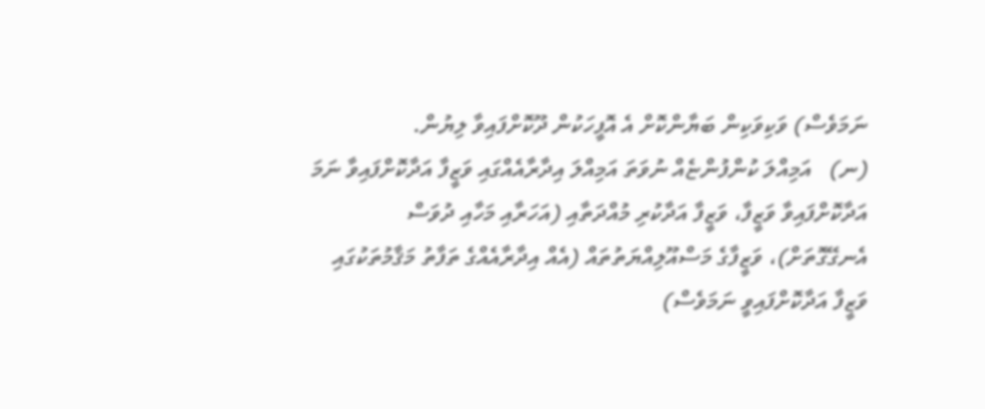ނަމަވެސް) ވަކިވަކިން ބަޔާންކޮށް އެ އޮފީހަކުން ދޫކޮށްފައިވާ ލިޔުން.
(ނ)   އަމިއްލަ ކުންފުންޏެއް ނުވަތަ އަމިއްލަ އިދާރާއެއްގައި ވަޒީފާ އަދާކޮށްފައިވާ ނަމަ އަދާކޮށްފައިވާ ވަޒީފާ، ވަޒީފާ އަދާކުރި މުއްދަތާއި (އަހަރާއި މަހާއި ދުވަސް އެނގޭގޮތަށް)، ވަޒީފާގެ މަސްއޫލިއްޔަތުތައް (އެއް އިދާރާއެއްގެ ތަފާތު މަޤާމުތަކުގައި ވަޒީފާ އަދާކޮށްފައިވީ ނަމަވެސް)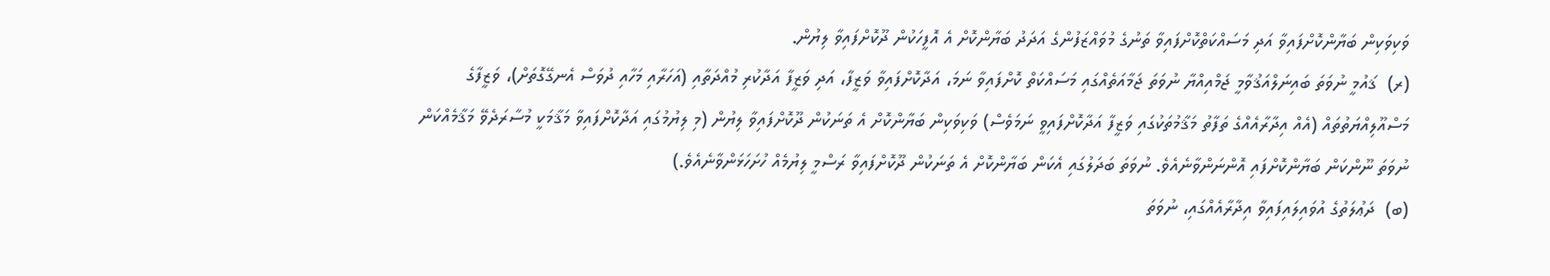ވަކިވަކިން ބަޔާންކޮށްފައިވާ އަދި މަސައްކަތްކޮށްފައިވާ ތަނުގެ މުވައްޒަފުންގެ އަދަދު ބަޔާންކޮށް އެ އޮފީހަކުން ދޫކޮށްފައިވާ ލިޔުން.
(ރ)  ޤައުމީ ނުވަތަ ބައިނަލްއަޤުވާމީ ޖަމްއިއްޔާ ނުވަތަ ޖަމާއަތެއްގައި މަސައްކަތް ކޮށްފައިވާ ނަމަ، އަދާކޮށްފައިވާ ވަޒީފާ، އަދި ވަޒީފާ އަދާކުރި މުއްދަތާއި (އަހަރާއި މަހާއި ދުވަސް އެނގޭގޮތަށް)، ވަޒީފާގެ މަސްއޫލިއްޔަތުތައް (އެއް އިދާރާއެއްގެ ތަފާތު މަޤާމުތަކުގައި ވަޒީފާ އަދާކޮށްފައިވީ ނަމަވެސް) ވަކިވަކިން ބަޔާންކޮށް އެ ތަނަކުން ދޫކޮށްފައިވާ ލިޔުން (މި ލިޔުމުގައި އަދާކޮށްފައިވާ މަޤާމަކީ މުސާރަދެވޭ މަޤާމެއްކަން ނުވަތަ ނޫންކަން ބަޔާންކޮށްފައި އޮންނަންވާނެއެވެ. ނުވަތަ ބަދަލުގައި އެކަން ބަޔާންކޮށް އެ ތަނަކުން ދޫކޮށްފައިވާ ރަސްމީ ލިޔުމެއް ހުށަހަޅަންވާނެއެވެ.)
(ބ)  ދަޢުލަތުގެ އުވައިލައިފައިވާ އިދާރާއެއްގައި، ނުވަތަ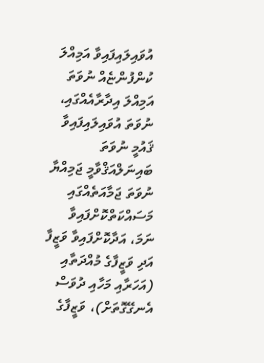އުވައިލައިފައިވާ އަމިއްލަ ކުންފުންޏެއް ނުވަތަ އަމިއްލަ އިދާރާއެއްގައި، ނުވަތަ އުވައިލައިފައިވާ ޤައުމީ ނުވަތަ ބައިނަލްއަޤްވާމީ ޖަމިއްޔާ ނުވަތަ ޖަމާއަތެއްގައި މަސައްކަތްކޮށްފައިވާ ނަމަ، އަދާކޮށްފައިވާ ވަޒީފާ އަދި ވަޒީފާގެ މުއްދަތާއި (އަހަރާއި މަހާއި ދުވަސް އެނގޭގޮތަށް)، ވަޒީފާގެ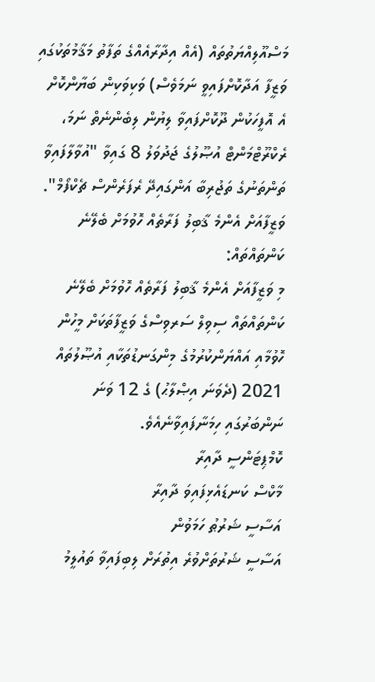މަސްއޫލިއްޔަތުތައް (އެއް އިދާރާއެއްގެ ތަފާތު މަޤާމުތަކުގައި ވަޒީފާ އަދާކޮށްފައިވީ ނަމަވެސް) ވަކިވަކިން ބަޔާންކޮށް އެ އޮފީހަކުން ދޫކޮށްފައިވާ ލިޔުން ލިބެންނެތް ނަމަ، ރެކްރޫޓްމަންޓް އުޞޫލުގެ ޖަދުވަލު 8 ގައިވާ "އުވާލާފައިވާ ތަންތަނުގެ ތަޖުރިބާ އަންގައިދޭ ރެފަރެންސް ޗެކްފޯމް".
ވަޒީފާއަށް އެންމެ ޤާބިލު ފަރާތެއް ހޮވުމަށް ބެލޭނެ ކަންތައްތައް:
މި ވަޒީފާއަށް އެންމެ ޤާބިލު ފަރާތެއް ހޮވުމަށް ބެލޭނެ ކަންތައްތައް ސިވިލް ސަރވިސްގެ ވަޒީފާތަކަށް މީހުން ހޮވުމާއި އައްޔަންކުރުމުގެ މިންގަނޑުތަކާއި އުޞޫލުތައް 2021 (ދެވަނަ އިޞްލާޙު) ގެ 12 ވަނަ ނަންބަރުގައި ހިމަނާފައިވާނެއެވެ.
ކޮމްޕިޓަންސީ ދާއިރާ
މާކްސް ކަނޑައެޅިފައިވަ ދާއިރާ
އަސާސީ ޝަރުޠު ހަމަވުން
އަސާސީ ޝަރުތަށްވުރެ އިތުރަށް ލިބިފައިވާ ތައުލީމު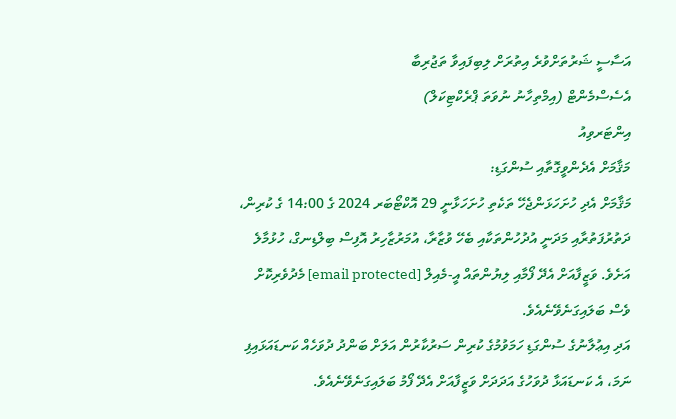އަސާސީ ޝަރުތަށްވުރެ އިތުރަށް ލިބިފައިވާ ތަޖުރިބާ
އެސެސްމެންޓް (އިމްތިހާނު ނުވަތަ ޕްރެކްޓިކަލް)
އިންޓަރވިއު
މަޤާމަށް އެދެންވީގޮތާއި ސުންގަޑި:
މަޤާމަށް އެދި ހުށަހަޅަންޖެހޭ ތަކެތި ހުށަހަޅާނީ 29 އޮކްޓޯބަރ 2024 ގެ 14:00 ގެ ކުރިން، ދަތުރުފަތުރާއި މަދަނީ އުދުހުންތަކާއި ބެހޭ ވުޒާރާ، އުމަރުޒާހިރު އޮފިސް ބިލްޑިނގް، ހުޅުމާލެ އަށެވެ. ވަޒީފާއަށް އެދޭ ފޯމާއި ލިޔުންތައް އީ-މެއިލް [email protected] މެދުވެރިކޮށް ވެސް ބަލައިގަނެވޭނެއެވެ.
އަދި އިޢުލާނުގެ ސުންގަޑި ހަމަވުމުގެ ކުރިން ސަރުކާރުން އަލަށް ބަންދު ދުވަހެއް ކަނޑައަޅައިފި ނަމަ، އެ ކަނޑައަޅާ ދުވަހުގެ އަދަދަށް ވަޒީފާއަށް އެދޭ ފޯމު ބަލައިގަނެވޭނެއެވެ.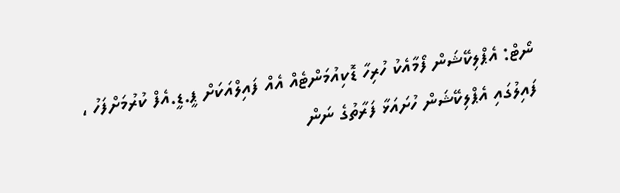ނޯޓް: އެޕްލިކޭޝަން ފޯމާއެކު ހުރިހާ ޑޮކިއުމަންޓެއް އެއް ފައިލްއަކަށް ޕީ.ޑީ.އެފް ކުރުމަށްފަހު ، ފައިލުގައި އެޕްލިކޭޝަން ހުށައަޅާ ފަރާތުގެ ނަން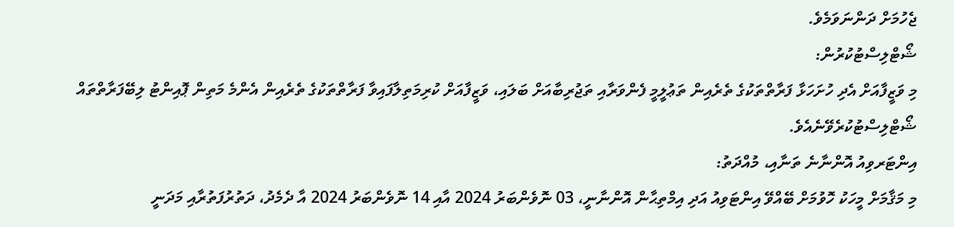ޖެހުމަށް ދަންނަވަމެވެ.
ޝޯޓްލިސްޓުކުރުން:
މި ވަޒީފާއަށް އެދި ހުށަހަޅާ ފަރާތްތަކުގެ ތެރެއިން ތަޢުލީމީ ފެންވަރާއި ތަޖުރިބާއަށް ބަލައި، ވަޒީފާއަށް ކުރިމަތިލާފައިވާ ފަރާތްތަކުގެ ތެރެއިން އެންމެ މަތިން ޕޮއިންޓު ލިބޭފަރާތްތައް ޝޯޓްލިސްޓުކުރެވޭނެއެވެ.
އިންޓަރވިއު އޮންނާނެ ތަނާއި، މުއްދަތު:
މި މަޤާމަށް މީހަކު ހޮވުމަށް ބޭއްވޭ އިންޓަވިއު އަދި އިމްތިޙާން އޮންނާނީ، 03 ނޮވެންބަރު 2024 އާއި 14 ނޮވެންބަރު 2024 އާ ދެމެދު، ދަތުރުފަތުރާއި މަދަނީ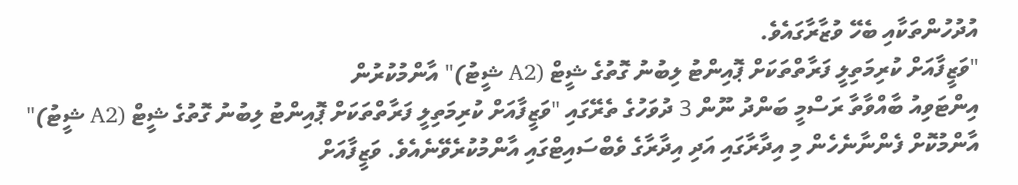އުދުހުންތަކާއި ބެހޭ ވުޒާރާގައެވެ.
"ވަޒީފާއަށް ކުރިމަތިލީ ފަރާތްތަކަށް ޕޮއިންޓު ލިބުނު ގޮތުގެ ޝީޓް (A2 ޝީޓު)" އާންމުކުރުން
އިންޓަވިއު ބާއްވާތާ ރަސްމީ ބަންދު ނޫން 3 ދުވަހުގެ ތެރޭގައި "ވަޒީފާއަށް ކުރިމަތިލީ ފަރާތްތަކަށް ޕޮއިންޓު ލިބުނު ގޮތުގެ ޝީޓް (A2 ޝީޓު)" އާންމުކޮށް ފެންނާނެހެން މި އިދާރާގައި އަދި އިދާރާގެ ވެބްސައިޓްގައި އާންމުކުރެވޭނެއެވެ. ވަޒީފާއަށް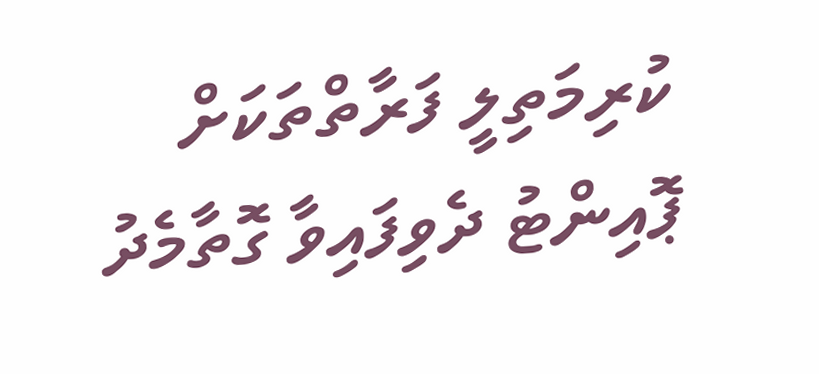ކުރިމަތިލީ ފަރާތްތަކަށް ޕޮއިންޓު ދެވިފައިވާ ގޮތާމެދު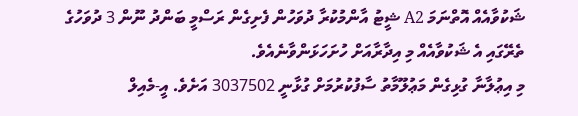ޝަކުވާއެއް އޮތްނަމަ A2 ޝީޓު އާންމުކުރާ ދުވަހުން ފެށިގެން ރަސްމީ ބަންދު ނޫން 3 ދުވަހުގެ ތެރޭގައި އެ ޝަކުވާއެއް މި އިދާރާއަށް ހުށަހަޅަންވާނެއެވެ.
މި އިޢުލާނާ ގުޅިގެން މަޢުލޫމާތު ސާފުކުރުމަށް ގުޅާނީ 3037502 އަށެވެ. އީ-މެއިލް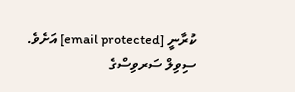ކުރާނީ [email protected] އަށެވެ.
ސިވިލް ސަރވިސްގެ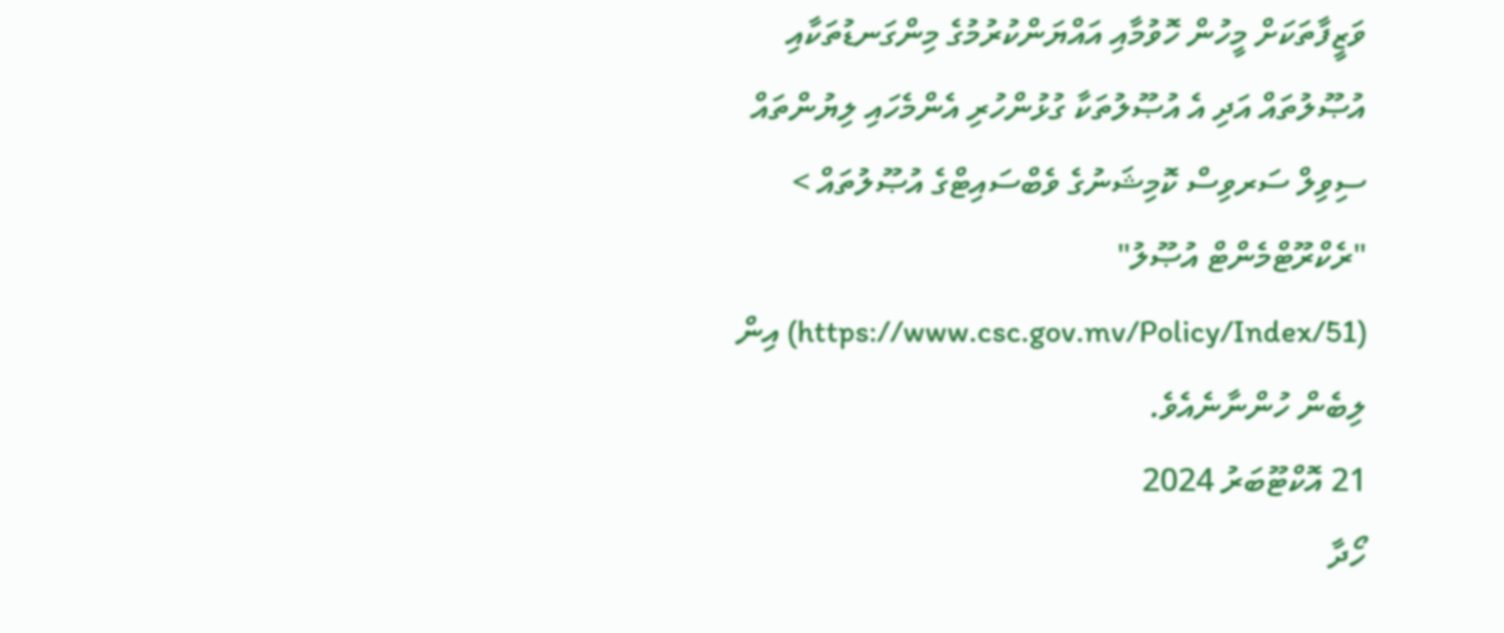ވަޒީފާތަކަށް މީހުން ހޮވުމާއި އައްޔަންކުރުމުގެ މިންގަނޑުތަކާއި އުޞޫލުތައް އަދި އެ އުޞޫލުތަކާ ގުޅުންހުރި އެންމެހައި ލިޔުންތައް ސިވިލް ސަރވިސް ކޮމިޝަނުގެ ވެބްސައިޓްގެ އުޞޫލުތައް > "ރެކްރޫޓްމެންޓް އުޞޫލު" (https://www.csc.gov.mv/Policy/Index/51) އިން ލިބެން ހުންނާނެއެވެ.
21 އޮކްޓޫބަރު 2024
ހޯދާ